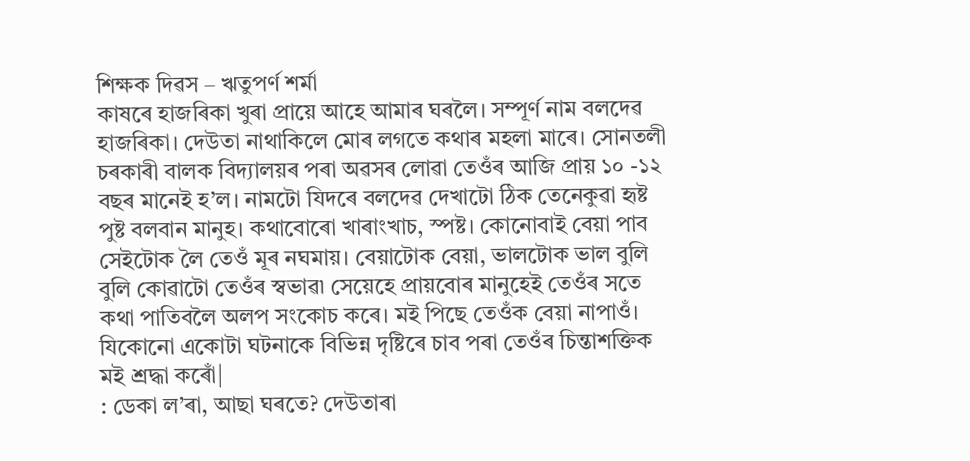শিক্ষক দিৱস – ঋতুপৰ্ণ শৰ্মা
কাষৰে হাজৰিকা খুৰা প্ৰায়ে আহে আমাৰ ঘৰলৈ। সম্পূর্ণ নাম বলদেৱ হাজৰিকা। দেউতা নাথাকিলে মোৰ লগতে কথাৰ মহলা মাৰে। সোনতলী চৰকাৰী বালক বিদ্যালয়ৰ পৰা অৱসৰ লোৱা তেওঁৰ আজি প্ৰায় ১০ -১২ বছৰ মানেই হ’ল। নামটো যিদৰে বলদেৱ দেখাটো ঠিক তেনেকুৱা হৃষ্ট পুষ্ট বলবান মানুহ। কথাবোৰো খাৰাংখাচ, স্পষ্ট। কোনোবাই বেয়া পাব সেইটোক লৈ তেওঁ মূৰ নঘমায়। বেয়াটোক বেয়া, ভালটোক ভাল বুলি বুলি কোৱাটো তেওঁৰ স্বভাৱ৷ সেয়েহে প্ৰায়বোৰ মানুহেই তেওঁৰ সতে কথা পাতিবলৈ অলপ সংকোচ কৰে। মই পিছে তেওঁক বেয়া নাপাওঁ। যিকোনো একোটা ঘটনাকে বিভিন্ন দৃষ্টিৰে চাব পৰা তেওঁৰ চিন্তাশক্তিক মই শ্ৰদ্ধা কৰোঁ|
: ডেকা ল’ৰা, আছা ঘৰতে? দেউতাৰা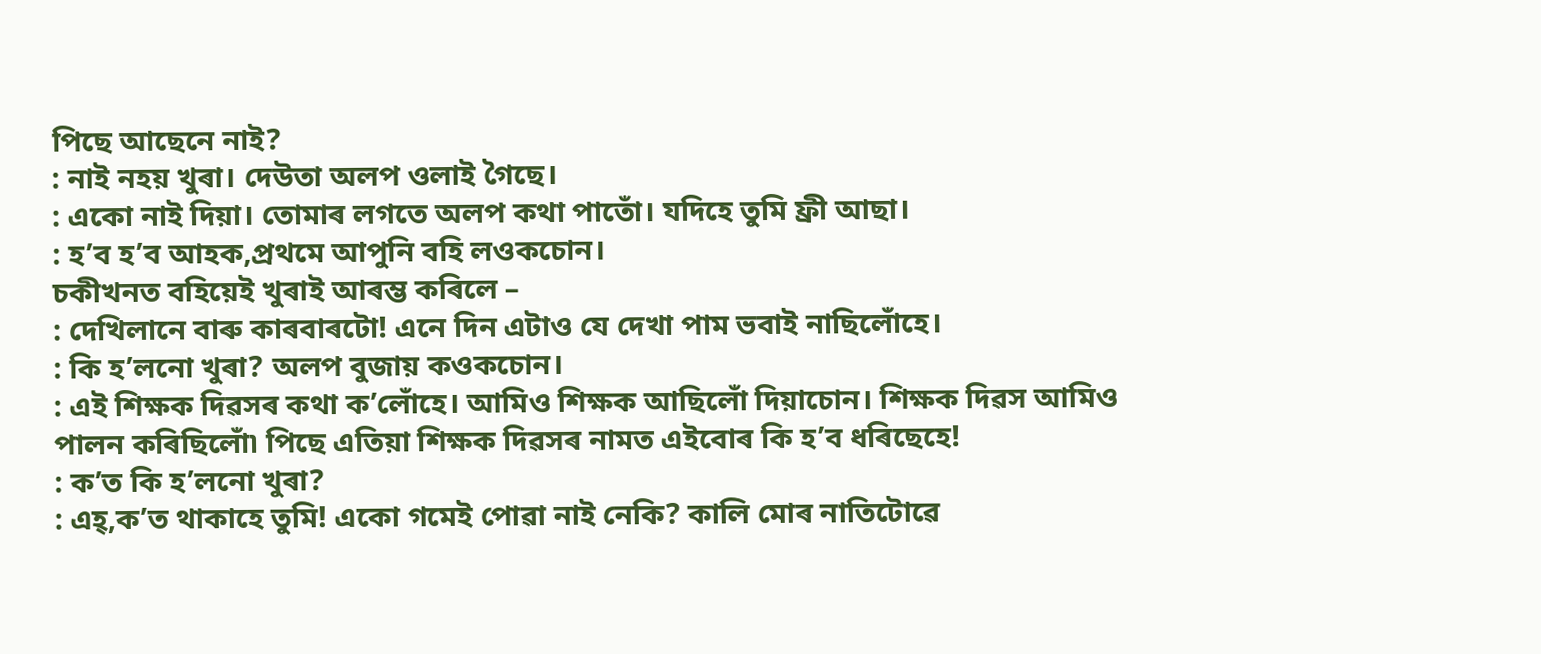পিছে আছেনে নাই?
: নাই নহয় খুৰা। দেউতা অলপ ওলাই গৈছে।
: একো নাই দিয়া। তোমাৰ লগতে অলপ কথা পাতোঁ। যদিহে তুমি ফ্ৰী আছা।
: হ’ব হ’ব আহক,প্ৰথমে আপুনি বহি লওকচোন।
চকীখনত বহিয়েই খুৰাই আৰম্ভ কৰিলে –
: দেখিলানে বাৰু কাৰবাৰটো! এনে দিন এটাও যে দেখা পাম ভবাই নাছিলোঁহে।
: কি হ’লনো খুৰা? অলপ বুজায় কওকচোন।
: এই শিক্ষক দিৱসৰ কথা ক’লোঁহে। আমিও শিক্ষক আছিলোঁ দিয়াচোন। শিক্ষক দিৱস আমিও পালন কৰিছিলোঁ৷ পিছে এতিয়া শিক্ষক দিৱসৰ নামত এইবোৰ কি হ’ব ধৰিছেহে!
: ক’ত কি হ’লনো খুৰা?
: এহ্,ক’ত থাকাহে তুমি! একো গমেই পোৱা নাই নেকি? কালি মোৰ নাতিটোৱে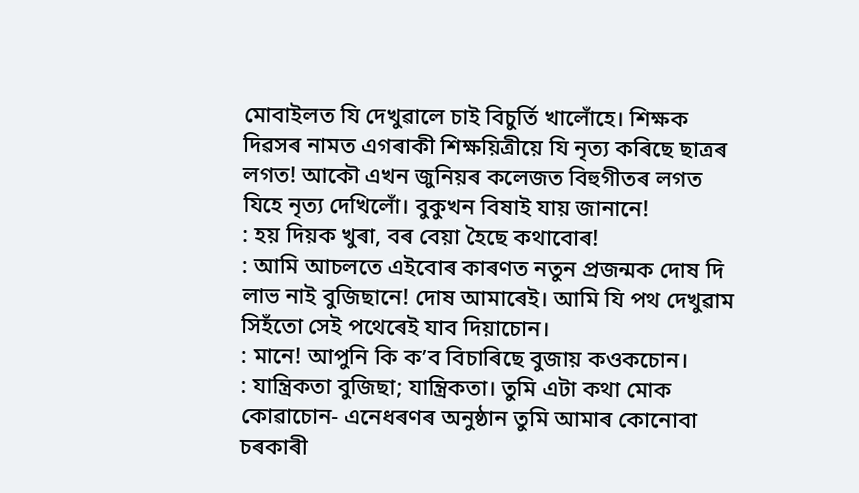মোবাইলত যি দেখুৱালে চাই বিচুৰ্তি খালোঁহে। শিক্ষক দিৱসৰ নামত এগৰাকী শিক্ষয়িত্ৰীয়ে যি নৃত্য কৰিছে ছাত্ৰৰ লগত! আকৌ এখন জুনিয়ৰ কলেজত বিহুগীতৰ লগত যিহে নৃত্য দেখিলোঁ। বুকুখন বিষাই যায় জানানে!
: হয় দিয়ক খুৰা, বৰ বেয়া হৈছে কথাবোৰ!
: আমি আচলতে এইবোৰ কাৰণত নতুন প্ৰজন্মক দোষ দি লাভ নাই বুজিছানে! দোষ আমাৰেই। আমি যি পথ দেখুৱাম সিহঁতো সেই পথেৰেই যাব দিয়াচোন।
: মানে! আপুনি কি ক’ব বিচাৰিছে বুজায় কওকচোন।
: যান্ত্ৰিকতা বুজিছা; যান্ত্ৰিকতা। তুমি এটা কথা মোক কোৱাচোন- এনেধৰণৰ অনুষ্ঠান তুমি আমাৰ কোনোবা চৰকাৰী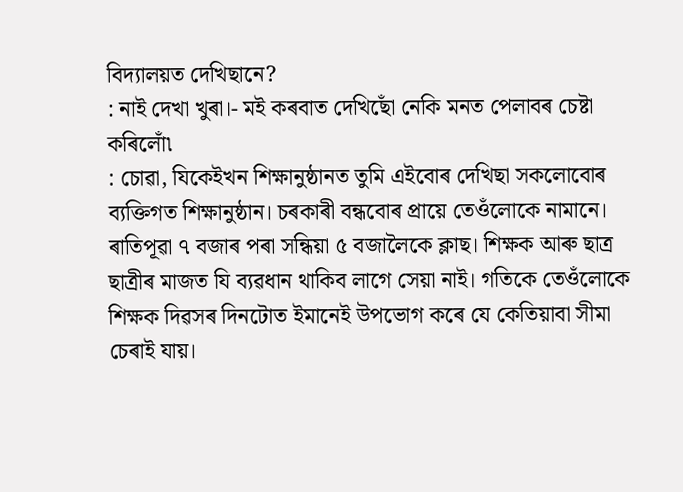বিদ্যালয়ত দেখিছানে?
: নাই দেখা খুৰা।- মই কৰবাত দেখিছোঁ নেকি মনত পেলাবৰ চেষ্টা কৰিলোঁ৷
: চোৱা, যিকেইখন শিক্ষানুষ্ঠানত তুমি এইবোৰ দেখিছা সকলোবোৰ ব্যক্তিগত শিক্ষানুষ্ঠান। চৰকাৰী বন্ধবোৰ প্ৰায়ে তেওঁলোকে নামানে। ৰাতিপূৱা ৭ বজাৰ পৰা সন্ধিয়া ৫ বজালৈকে ক্লাছ। শিক্ষক আৰু ছাত্ৰ ছাত্ৰীৰ মাজত যি ব্যৱধান থাকিব লাগে সেয়া নাই। গতিকে তেওঁলোকে শিক্ষক দিৱসৰ দিনটোত ইমানেই উপভোগ কৰে যে কেতিয়াবা সীমা চেৰাই যায়।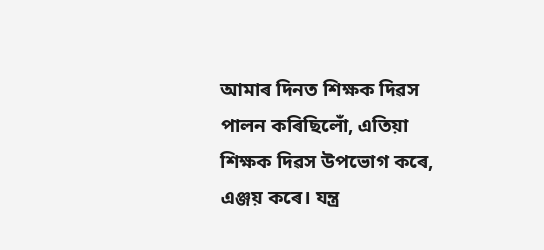আমাৰ দিনত শিক্ষক দিৱস পালন কৰিছিলোঁ, এতিয়া শিক্ষক দিৱস উপভোগ কৰে, এঞ্জয় কৰে। যন্ত্ৰ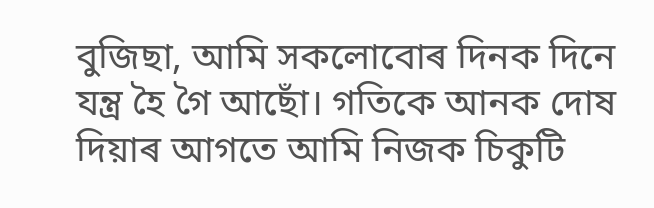বুজিছা, আমি সকলোবোৰ দিনক দিনে যন্ত্ৰ হৈ গৈ আছোঁ। গতিকে আনক দোষ দিয়াৰ আগতে আমি নিজক চিকুটি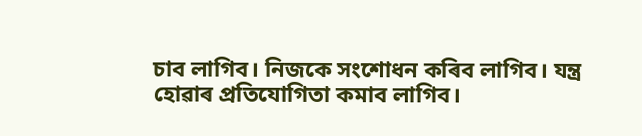চাব লাগিব। নিজকে সংশোধন কৰিব লাগিব। যন্ত্ৰ হোৱাৰ প্ৰতিযোগিতা কমাব লাগিব।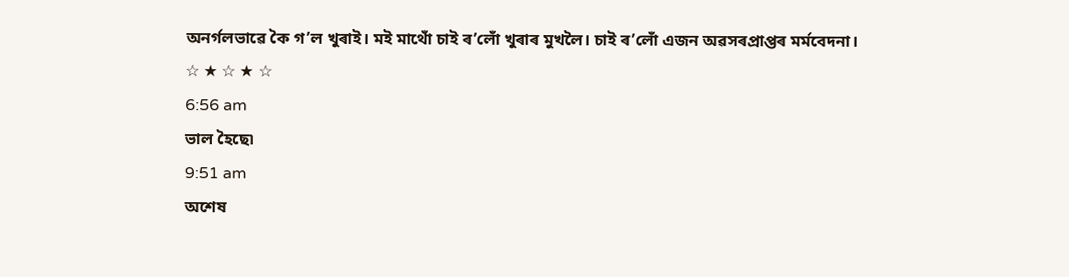অনৰ্গলভাৱে কৈ গ’ল খুৰাই। মই মাথোঁ চাই ৰ’লোঁ খুৰাৰ মুখলৈ। চাই ৰ’লোঁ এজন অৱসৰপ্ৰাপ্তৰ মৰ্মবেদনা।
☆ ★ ☆ ★ ☆
6:56 am
ভাল হৈছে৷
9:51 am
অশেষ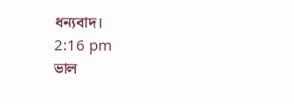ধন্যবাদ।
2:16 pm
ভাল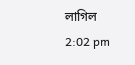লাগিল
2:02 pm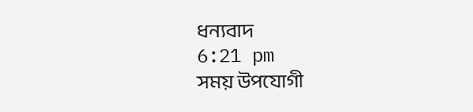ধন্যবাদ
6:21 pm
সময় উপযোগী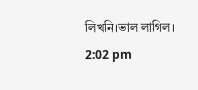লিখনি।ভাল লাগিল।
2:02 pm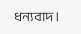ধন্যবাদ।